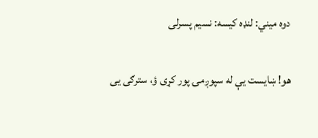دوه میني: لنډه کيسه: نسيم پسرلی

هو! ښایست یې له سپوږمۍ پور کړی ؤ، سترګی یی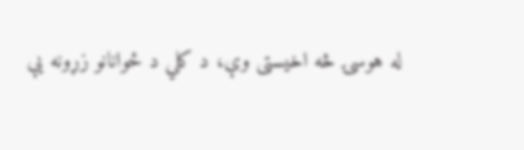له هوسۍ څه اخیستی وې، د کلي د ځوانانو زړونه یې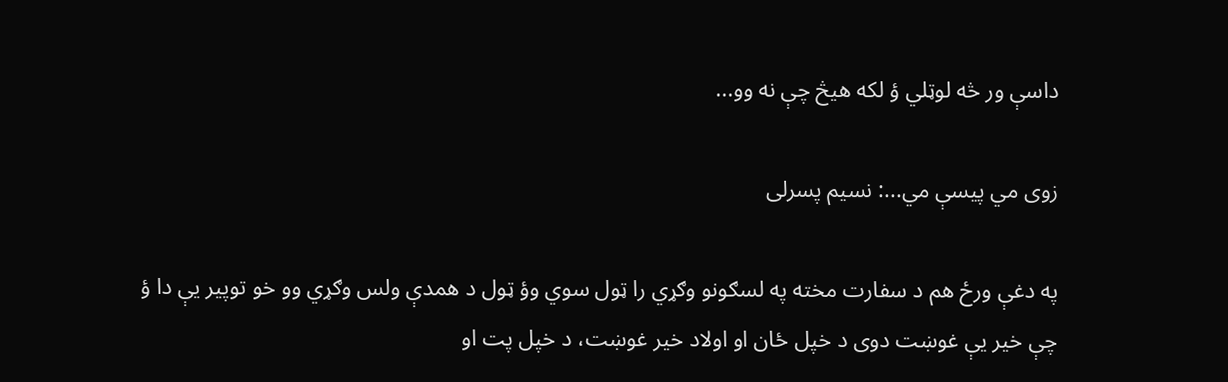داسې ور څه لوټلي ؤ لکه هيڅ چې نه وو...

زوى مي پيسې مي...: نسيم پسرلی

په دغې ورځ هم د سفارت مخته په لسګونو وګړي را ټول سوي وؤ ټول د همدې ولس وګړي وو خو توپير يې دا ؤ چې خير يې غوښت دوى د خپل ځان او اولاد خير غوښت، د خپل پت او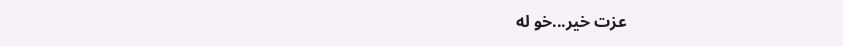عزت خير...خو له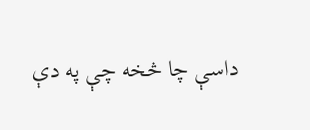داسې چا څخه چې په دې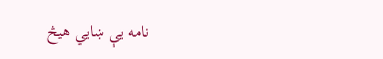نامه يې ښايي هيڅ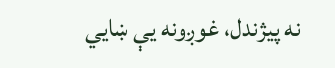نه پيژندل، غوږونه يې ښايي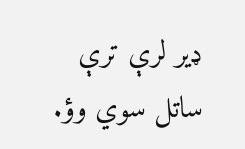ډير لرې ترې ساتل سوي وؤ.